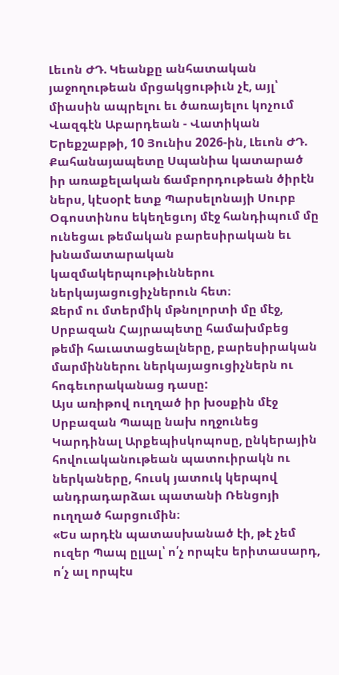Լեւոն ԺԴ. Կեանքը անհատական յաջողութեան մրցակցութիւն չէ, այլ՝ միասին ապրելու եւ ծառայելու կոչում
Վազգէն Աբարդեան - Վատիկան
Երեքշաբթի, 10 Յունիս 2026-ին, Լեւոն ԺԴ. Քահանայապետը Սպանիա կատարած իր առաքելական ճամբորդութեան ծիրէն ներս, կէսօրէ ետք Պարսելոնայի Սուրբ Օգոստինոս եկեղեցւոյ մէջ հանդիպում մը ունեցաւ թեմական բարեսիրական եւ խնամատարական կազմակերպութիւններու ներկայացուցիչներուն հետ։
Ջերմ ու մտերմիկ մթնոլորտի մը մէջ, Սրբազան Հայրապետը համախմբեց թեմի հաւատացեալները, բարեսիրական մարմիններու ներկայացուցիչներն ու հոգեւորականաց դասը:
Այս առիթով ուղղած իր խօսքին մէջ Սրբազան Պապը նախ ողջունեց Կարդինալ Արքեպիսկոպոսը, ընկերային հովուականութեան պատուիրակն ու ներկաները, հուսկ յատուկ կերպով անդրադարձաւ պատանի Ռենցոյի ուղղած հարցումին։
«Ես արդէն պատասխանած էի, թէ չեմ ուզեր Պապ ըլլալ՝ ո՛չ որպէս երիտասարդ, ո՛չ ալ որպէս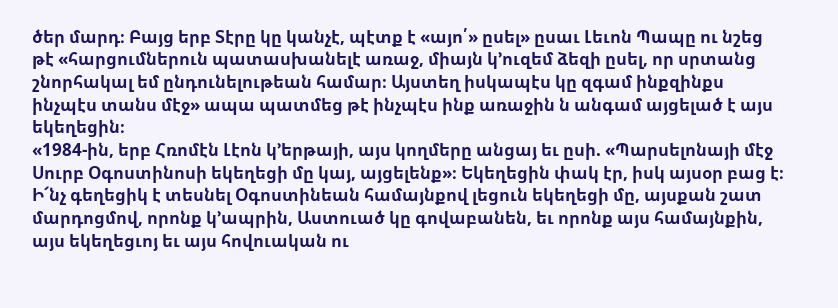ծեր մարդ։ Բայց երբ Տէրը կը կանչէ, պէտք է «այո՛» ըսել» ըսաւ Լեւոն Պապը ու նշեց թէ «հարցումներուն պատասխանելէ առաջ, միայն կ’ուզեմ ձեզի ըսել, որ սրտանց շնորհակալ եմ ընդունելութեան համար։ Այստեղ իսկապէս կը զգամ ինքզինքս ինչպէս տանս մէջ» ապա պատմեց թէ ինչպէս ինք առաջին ն անգամ այցելած է այս եկեղեցին։
«1984-ին, երբ Հռոմէն Լէոն կ’երթայի, այս կողմերը անցայ եւ ըսի. «Պարսելոնայի մէջ Սուրբ Օգոստինոսի եկեղեցի մը կայ, այցելենք»։ Եկեղեցին փակ էր, իսկ այսօր բաց է։ Ի՜նչ գեղեցիկ է տեսնել Օգոստինեան համայնքով լեցուն եկեղեցի մը, այսքան շատ մարդոցմով, որոնք կ’ապրին, Աստուած կը գովաբանեն, եւ որոնք այս համայնքին, այս եկեղեցւոյ եւ այս հովուական ու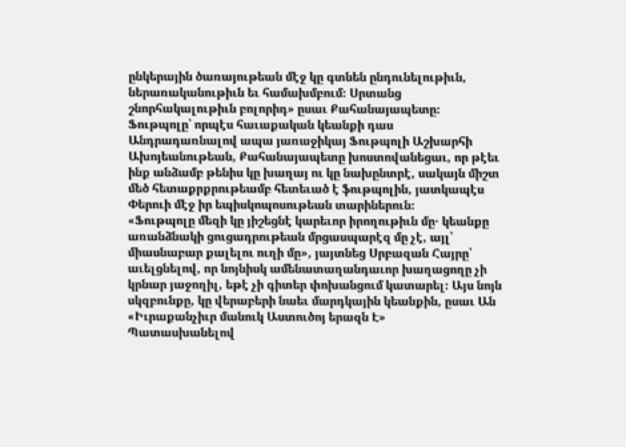ընկերային ծառայութեան մէջ կը գտնեն ընդունելութիւն, ներառականութիւն եւ համախմբում։ Սրտանց շնորհակալութիւն բոլորիդ» ըսաւ Քահանայապետը։
Ֆութպոլը՝ որպէս հաւաքական կեանքի դաս
Անդրադառնալով ապա յառաջիկայ Ֆութպոլի Աշխարհի Ախոյեանութեան, Քահանայապետը խոստովանեցաւ, որ թէեւ ինք անձամբ թենիս կը խաղայ ու կը նախընտրէ, սակայն միշտ մեծ հետաքրքրութեամբ հետեւած է ֆութպոլին, յատկապէս Փերուի մէջ իր եպիսկոպոսութեան տարիներուն։
«Ֆութպոլը մեզի կը յիշեցնէ կարեւոր իրողութիւն մը․ կեանքը առանձնակի ցուցադրութեան մրցասպարէզ մը չէ, այլ՝ միասնաբար քալելու ուղի մը», յայտնեց Սրբազան Հայրը՝ աւելցնելով, որ նոյնիսկ ամենատաղանդաւոր խաղացողը չի կրնար յաջողիլ, եթէ չի գիտեր փոխանցում կատարել։ Այս նոյն սկզբունքը, կը վերաբերի նաեւ մարդկային կեանքին, ըսաւ Ան
«Իւրաքանչիւր մանուկ Աստուծոյ երազն Է»
Պատասխանելով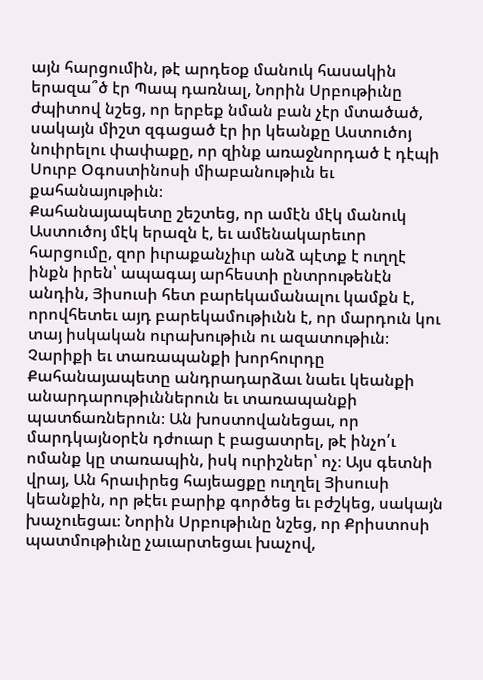այն հարցումին, թէ արդեօք մանուկ հասակին երազա՞ծ էր Պապ դառնալ, Նորին Սրբութիւնը ժպիտով նշեց, որ երբեք նման բան չէր մտածած, սակայն միշտ զգացած էր իր կեանքը Աստուծոյ նուիրելու փափաքը, որ զինք առաջնորդած է դէպի Սուրբ Օգոստինոսի միաբանութիւն եւ քահանայութիւն։
Քահանայապետը շեշտեց, որ ամէն մէկ մանուկ Աստուծոյ մէկ երազն է, եւ ամենակարեւոր հարցումը, զոր իւրաքանչիւր անձ պէտք է ուղղէ ինքն իրեն՝ ապագայ արհեստի ընտրութենէն անդին, Յիսուսի հետ բարեկամանալու կամքն է, որովհետեւ այդ բարեկամութիւնն է, որ մարդուն կու տայ իսկական ուրախութիւն ու ազատութիւն։
Չարիքի եւ տառապանքի խորհուրդը
Քահանայապետը անդրադարձաւ նաեւ կեանքի անարդարութիւններուն եւ տառապանքի պատճառներուն։ Ան խոստովանեցաւ, որ մարդկայնօրէն դժուար է բացատրել, թէ ինչո՛ւ ոմանք կը տառապին, իսկ ուրիշներ՝ ոչ։ Այս գետնի վրայ, Ան հրաւիրեց հայեացքը ուղղել Յիսուսի կեանքին, որ թէեւ բարիք գործեց եւ բժշկեց, սակայն խաչուեցաւ։ Նորին Սրբութիւնը նշեց, որ Քրիստոսի պատմութիւնը չաւարտեցաւ խաչով,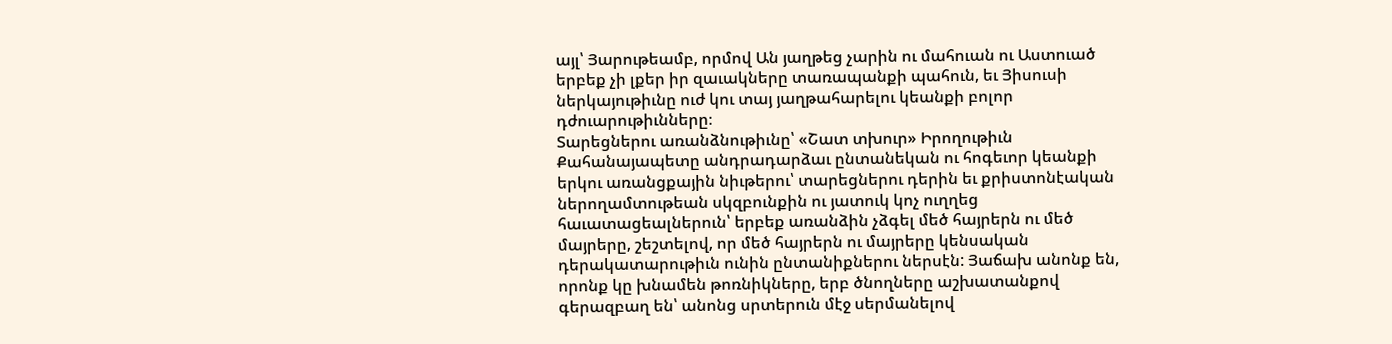այլ՝ Յարութեամբ, որմով Ան յաղթեց չարին ու մահուան ու Աստուած երբեք չի լքեր իր զաւակները տառապանքի պահուն, եւ Յիսուսի ներկայութիւնը ուժ կու տայ յաղթահարելու կեանքի բոլոր դժուարութիւնները։
Տարեցներու առանձնութիւնը՝ «Շատ տխուր» Իրողութիւն
Քահանայապետը անդրադարձաւ ընտանեկան ու հոգեւոր կեանքի երկու առանցքային նիւթերու՝ տարեցներու դերին եւ քրիստոնէական ներողամտութեան սկզբունքին ու յատուկ կոչ ուղղեց հաւատացեալներուն՝ երբեք առանձին չձգել մեծ հայրերն ու մեծ մայրերը, շեշտելով, որ մեծ հայրերն ու մայրերը կենսական դերակատարութիւն ունին ընտանիքներու ներսէն: Յաճախ անոնք են, որոնք կը խնամեն թոռնիկները, երբ ծնողները աշխատանքով գերազբաղ են՝ անոնց սրտերուն մէջ սերմանելով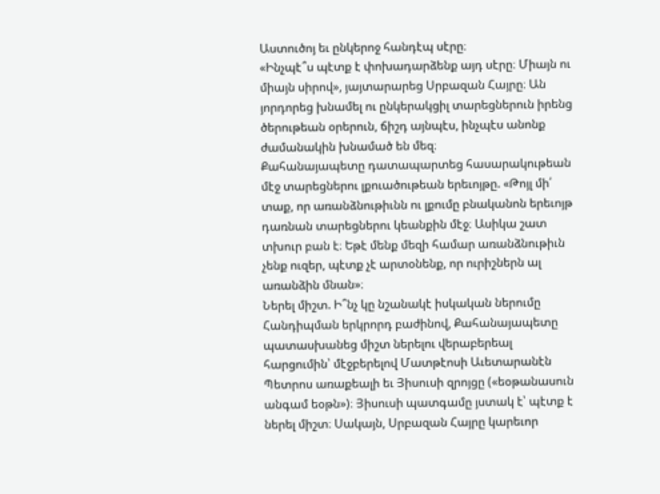Աստուծոյ եւ ընկերոջ հանդէպ սէրը։
«Ինչպէ՞ս պէտք է փոխադարձենք այդ սէրը։ Միայն ու միայն սիրով», յայտարարեց Սրբազան Հայրը։ Ան յորդորեց խնամել ու ընկերակցիլ տարեցներուն իրենց ծերութեան օրերուն, ճիշդ այնպէս, ինչպէս անոնք ժամանակին խնամած են մեզ։
Քահանայապետը դատապարտեց հասարակութեան մէջ տարեցներու լքուածութեան երեւոյթը. «Թոյլ մի՛ տաք, որ առանձնութիւնն ու լքումը բնականոն երեւոյթ դառնան տարեցներու կեանքին մէջ։ Ասիկա շատ տխուր բան է։ Եթէ մենք մեզի համար առանձնութիւն չենք ուզեր, պէտք չէ արտօնենք, որ ուրիշներն ալ առանձին մնան»։
Ներել միշտ. Ի՞նչ կը նշանակէ իսկական ներումը
Հանդիպման երկրորդ բաժինով, Քահանայապետը պատասխանեց միշտ ներելու վերաբերեալ հարցումին՝ մէջբերելով Մատթէոսի Աւետարանէն Պետրոս առաքեալի եւ Յիսուսի զրոյցը («եօթանասուն անգամ եօթն»)։ Յիսուսի պատգամը յստակ է՝ պէտք է ներել միշտ։ Սակայն, Սրբազան Հայրը կարեւոր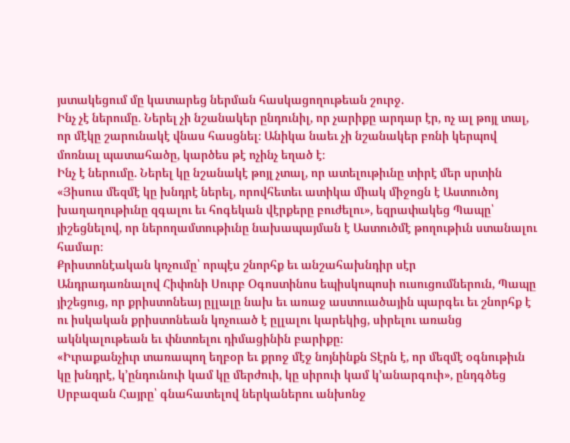յստակեցում մը կատարեց ներման հասկացողութեան շուրջ.
Ինչ չէ ներումը. Ներել չի նշանակեր ընդունիլ, որ չարիքը արդար էր, ոչ ալ թոյլ տալ, որ մէկը շարունակէ վնաս հասցնել։ Անիկա նաեւ չի նշանակեր բռնի կերպով մոռնալ պատահածը, կարծես թէ ոչինչ եղած է։
Ինչ է ներումը. Ներել կը նշանակէ թոյլ չտալ, որ ատելութիւնը տիրէ մեր սրտին
«Յիսուս մեզմէ կը խնդրէ ներել, որովհետեւ ատիկա միակ միջոցն է Աստուծոյ խաղաղութիւնը զգալու եւ հոգեկան վէրքերը բուժելու», եզրափակեց Պապը՝ յիշեցնելով, որ ներողամտութիւնը նախապայման է Աստուծմէ թողութիւն ստանալու համար։
Քրիստոնէական կոչումը՝ որպէս շնորհք եւ անշահախնդիր սէր
Անդրադառնալով Հիփոնի Սուրբ Օգոստինոս եպիսկոպոսի ուսուցումներուն, Պապը յիշեցուց, որ քրիստոնեայ ըլլալը նախ եւ առաջ աստուածային պարգեւ եւ շնորհք է ու իսկական քրիստոնեան կոչուած է ըլլալու կարեկից, սիրելու առանց ակնկալութեան եւ փնտռելու դիմացինին բարիքը։
«Իւրաքանչիւր տառապող եղբօր եւ քրոջ մէջ նոյնինքն Տէրն է, որ մեզմէ օգնութիւն կը խնդրէ, կ՚ընդունուի կամ կը մերժուի, կը սիրուի կամ կ՚անարգուի», ընդգծեց Սրբազան Հայրը՝ գնահատելով ներկաներու անխոնջ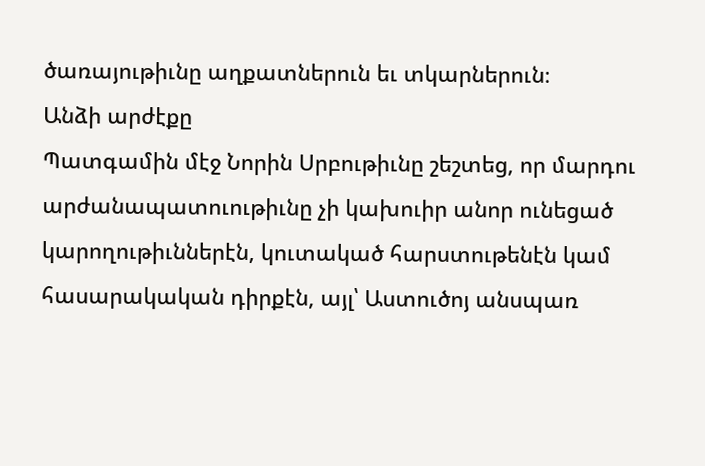ծառայութիւնը աղքատներուն եւ տկարներուն։
Անձի արժէքը
Պատգամին մէջ Նորին Սրբութիւնը շեշտեց, որ մարդու արժանապատուութիւնը չի կախուիր անոր ունեցած կարողութիւններէն, կուտակած հարստութենէն կամ հասարակական դիրքէն, այլ՝ Աստուծոյ անսպառ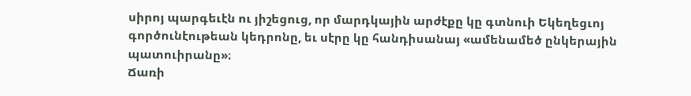սիրոյ պարգեւէն ու յիշեցուց, որ մարդկային արժէքը կը գտնուի Եկեղեցւոյ գործունէութեան կեդրոնը, եւ սէրը կը հանդիսանայ «ամենամեծ ընկերային պատուիրանը»։
Ճառի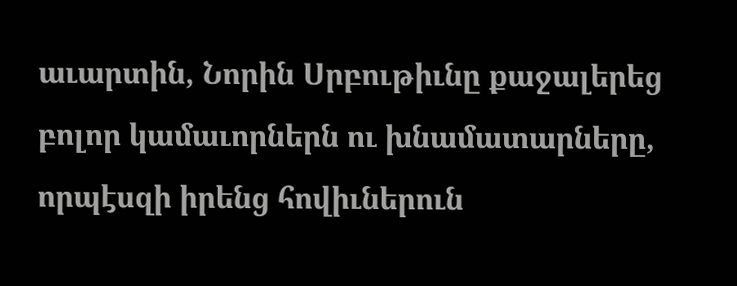աւարտին, Նորին Սրբութիւնը քաջալերեց բոլոր կամաւորներն ու խնամատարները, որպէսզի իրենց հովիւներուն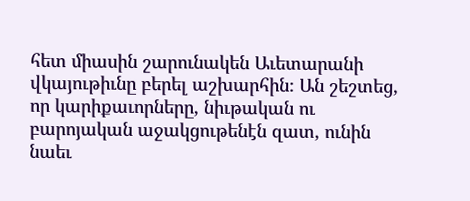հետ միասին շարունակեն Աւետարանի վկայութիւնը բերել աշխարհին։ Ան շեշտեց, որ կարիքաւորները, նիւթական ու բարոյական աջակցութենէն զատ, ունին նաեւ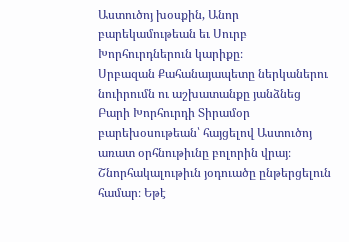Աստուծոյ խօսքին, Անոր բարեկամութեան եւ Սուրբ Խորհուրդներուն կարիքը։
Սրբազան Քահանայապետը ներկաներու նուիրումն ու աշխատանքը յանձնեց Բարի Խորհուրդի Տիրամօր բարեխօսութեան՝ հայցելով Աստուծոյ առատ օրհնութիւնը բոլորին վրայ։
Շնորհակալութիւն յօդուածը ընթերցելուն համար։ Եթէ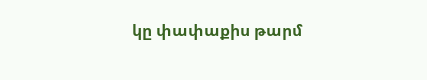կը փափաքիս թարմ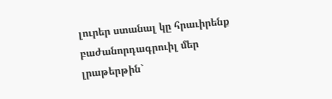լուրեր ստանալ կը հրաւիրենք բաժանորդագրուիլ մեր լրաթերթին`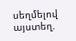սեղմելով այստեղ.